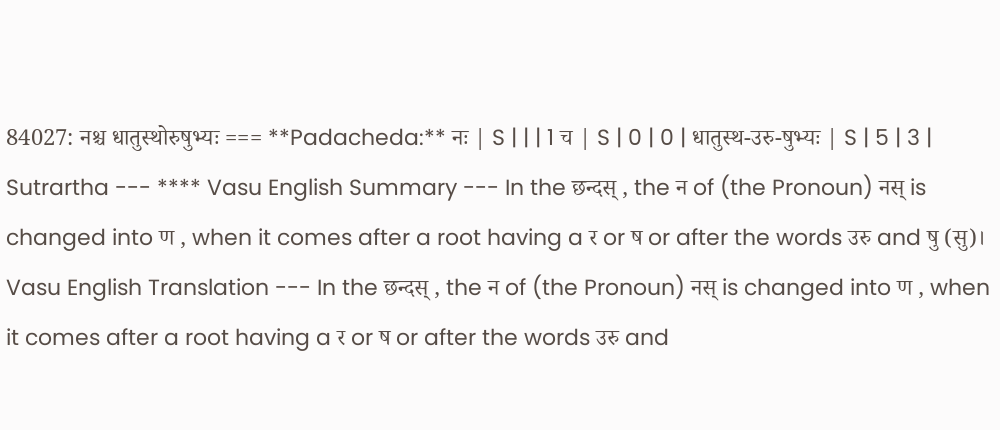84027: नश्च धातुस्थोरुषुभ्यः === **Padacheda:** नः | S | | | 1 च | S | 0 | 0 | धातुस्थ-उरु-षुभ्यः | S | 5 | 3 | Sutrartha --- **** Vasu English Summary --- In the छन्दस् , the न of (the Pronoun) नस् is changed into ण , when it comes after a root having a र or ष or after the words उरु and षु (सु)। Vasu English Translation --- In the छन्दस् , the न of (the Pronoun) नस् is changed into ण , when it comes after a root having a र or ष or after the words उरु and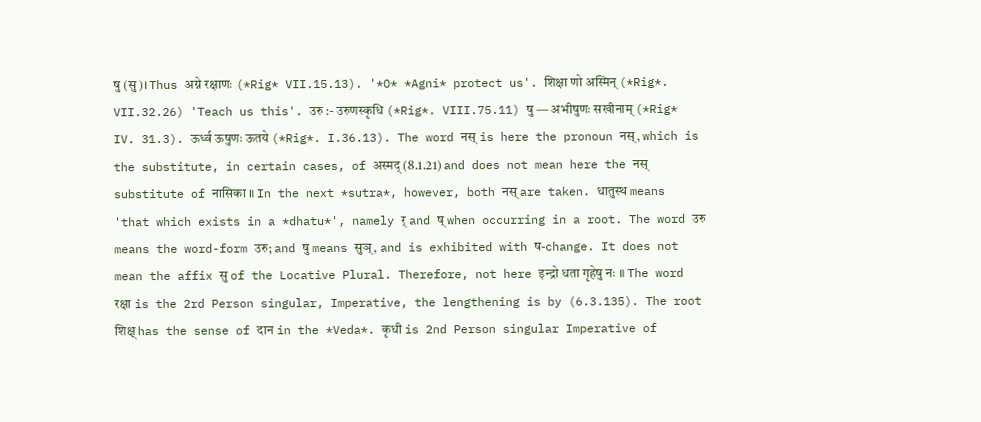षु (सु)। Thus अग्ने रक्षाणः (*Rig* VII.15.13). '*O* *Agni* protect us'. शिक्षा णो अस्मिन् (*Rig*. VII.32.26) 'Teach us this'. उरु :- उरुणस्कृधि (*Rig*. VIII.75.11) षु — अभीषुणः सखीनाम् (*Rig* IV. 31.3). ऊर्ध्व ऊषुणः ऊतये (*Rig*. I.36.13). The word नस् is here the pronoun नस्, which is the substitute, in certain cases, of अस्मद् (8.1.21) and does not mean here the नस् substitute of नासिका ॥ In the next *sutra*, however, both नस् are taken. धातुस्थ means 'that which exists in a *dhatu*', namely र् and ष् when occurring in a root. The word उरु means the word-form उरु; and षु means सुञ्, and is exhibited with ष-change. It does not mean the affix सु of the Locative Plural. Therefore, not here इन्द्रो धता गृहेषु नः ॥ The word रक्षा is the 2rd Person singular, Imperative, the lengthening is by (6.3.135). The root शिक्ष् has the sense of दान in the *Veda*. कृधी is 2nd Person singular Imperative of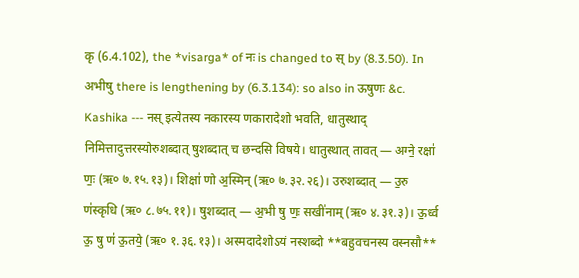कृ (6.4.102), the *visarga* of नः is changed to स् by (8.3.50). In अभीषु there is lengthening by (6.3.134): so also in ऊषुणः &c. Kashika --- नस् इत्येतस्य नकारस्य णकारादेशो भवति, धातुस्थाद् निमित्तादुत्तरस्योरुशब्दात् षुशब्दात् च छन्दसि विषये। धातुस्थात् तावत् — अग्ने॒ रक्षा॑ णः॒ (ऋ० ७.१५.१३)। शिक्षा॑ णो अ॒स्मिन् (ऋ० ७.३२.२६)। उरुशब्दात् — उ॒रु ण॑स्कृधि (ऋ० ८.७५.११)। षुशब्दात् — अ॒भी षु णः॒ सखी॑नाम् (ऋ० ४.३१.३)। ऊ॒र्ध्व ऊ॒ षु ण॑ ऊ॒तये॒ (ऋ० १.३६.१३)। अस्मदादेशोऽयं नस्शब्दो **बहुवचनस्य वस्नसौ**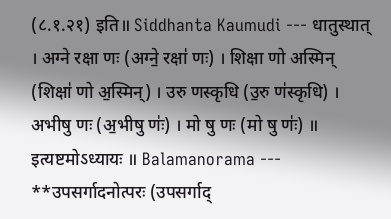(८.१.२१) इति॥ Siddhanta Kaumudi --- धातुस्थात् । अग्ने रक्षा णः (अग्ने॒ रक्षा॑ णः) । शिक्षा णो अस्मिन् (शिक्षा॑ णो अ॒स्मिन्) । उरु णस्कृधि (उ॒रु ण॑स्कृधि) । अभीषु णः (अ॒भीषु णः॑) । मो षु णः (मो षु णः॑) ॥ इत्यष्टमोऽध्यायः ॥ Balamanorama --- **उपसर्गादनोत्परः (उपसर्गाद्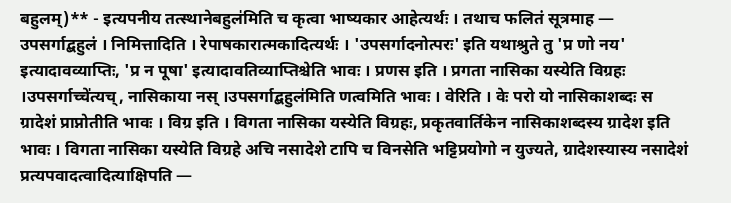बहुलम्)** - इत्यपनीय तत्स्थानेबहुल॑मिति च कृत्वा भाष्यकार आहेत्यर्थः । तथाच फलितं सूत्रमाह — उपसर्गाद्बहुलं । निमित्तादिति । रेपाषकारात्मकादित्यर्थः । 'उपसर्गादनोत्परः' इति यथाश्रुते तु 'प्र णो नय' इत्यादावव्याप्तिः, 'प्र न पूषा' इत्यादावतिव्याप्तिश्चेति भावः । प्रणस इति । प्रगता नासिका यस्येति विग्रहः ।उपसर्गाच्चे॑त्यच्, नासिकाया नस् ।उपसर्गाद्बहुल॑मिति णत्वमिति भावः । वेरिति । वेः परो यो नासिकाशब्दः स ग्रादेशं प्राप्नोतीति भावः । विग्र इति । विगता नासिका यस्येति विग्रहः, प्रकृतवार्तिकेन नासिकाशब्दस्य ग्रादेश इति भावः । विगता नासिका यस्येति विग्रहे अचि नसादेशे टापि च विनसेति भट्टिप्रयोगो न युज्यते, ग्रादेशस्यास्य नसादेशं प्रत्यपवादत्वादित्याक्षिपति —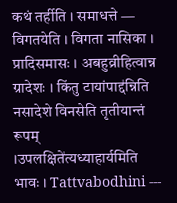कथं तर्हीति । समाधत्ते — विगतयेति । विगता नासिका । प्रादिसमासः । अबहुव्रीहित्वान्न ग्रादेशः । किंतु टायांपाद्द॑न्निति नसादेशे विनसेति तृतीयान्तं रूपम् ।उपलक्षिते॑त्यध्याहार्यमिति भावः । Tattvabodhini ---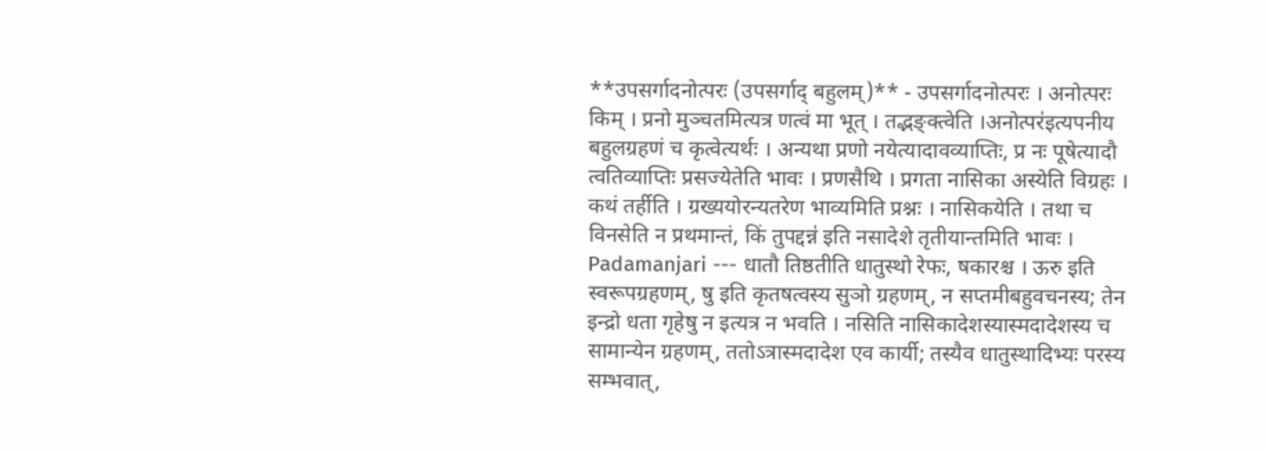**उपसर्गादनोत्परः (उपसर्गाद् बहुलम्)** - उपसर्गादनोत्परः । अनोत्परः किम् । प्रनो मुञ्चतमित्यत्र णत्वं मा भूत् । तद्भङ्क्त्वेति ।अनोत्पर॑इत्यपनीय बहुलग्रहणं च कृत्वेत्यर्थः । अन्यथा प्रणो नयेत्यादावव्याप्तिः, प्र नः पूषेत्यादौ त्वतिव्याप्तिः प्रसज्येतेति भावः । प्रणसैथि । प्रगता नासिका अस्येति विग्रहः । कथं तर्हीति । ग्रख्ययोरन्यतरेण भाव्यमिति प्रश्नः । नासिकयेति । तथा च विनसेति न प्रथमान्तं, किं तुपद्दन्न॑ इति नसादेशे तृतीयान्तमिति भावः । Padamanjari --- धातौ तिष्ठतीति धातुस्थो रेफः, षकारश्च । ऊरु इति स्वरूपग्रहणम्, षु इति कृतषत्वस्य सुञो ग्रहणम्, न सप्तमीबहुवचनस्य; तेन इन्द्रो धता गृहेषु न इत्यत्र न भवति । नसिति नासिकादेशस्यास्मदादेशस्य च सामान्येन ग्रहणम्, ततोऽत्रास्मदादेश एव कार्यी; तस्यैव धातुस्थादिभ्यः परस्य सम्भवात्,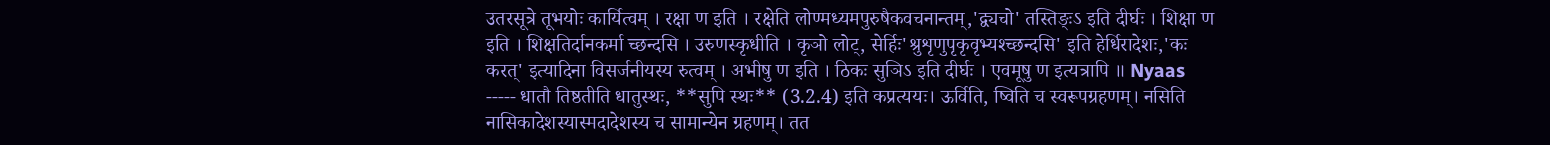उतरसूत्रे तूभयोः कार्यित्वम् । रक्षा ण इति । रक्षेति लोण्मध्यमपुरुषैकवचनान्तम्,'द्व्यचो' तस्तिङ्ःऽ इति दीर्घः । शिक्षा ण इति । शिक्षतिर्दानकर्मा च्छन्दसि । उरुणस्कृधीति । कृञो लोट्, सेर्हिः'श्रुशृणुपृकृवृभ्यश्च्छन्दसि' इति हेर्धिरादेशः,'कः करत्' इत्यादिना विसर्जनीयस्य रुत्वम् । अभीषु ण इति । ठिकः सुञिऽ इति दीर्घः । एवमूषु ण इत्यत्रापि ॥ Nyaas ----- धातौ तिष्ठतीति धातुस्थः, **सुपि स्थः** (3.2.4) इति कप्रत्ययः। ऊर्विति, ष्विति च स्वरूपग्रहणम्। नसिति नासिकादेशस्यास्मदादेशस्य च सामान्येन ग्रहणम्। तत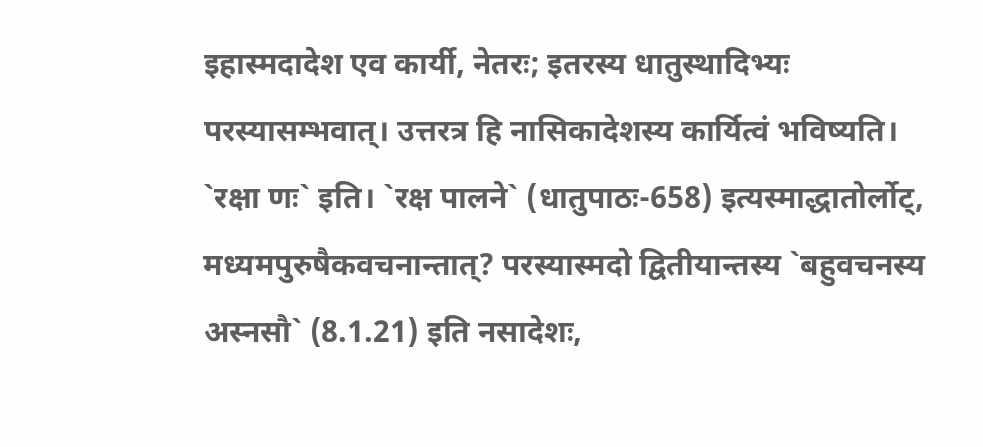इहास्मदादेश एव कार्यी, नेतरः; इतरस्य धातुस्थादिभ्यः परस्यासम्भवात्। उत्तरत्र हि नासिकादेशस्य कार्यित्वं भविष्यति। `रक्षा णः` इति। `रक्ष पालने` (धातुपाठः-658) इत्यस्माद्धातोर्लोट्, मध्यमपुरुषैकवचनान्तात्? परस्यास्मदो द्वितीयान्तस्य `बहुवचनस्य अस्नसौ` (8.1.21) इति नसादेशः,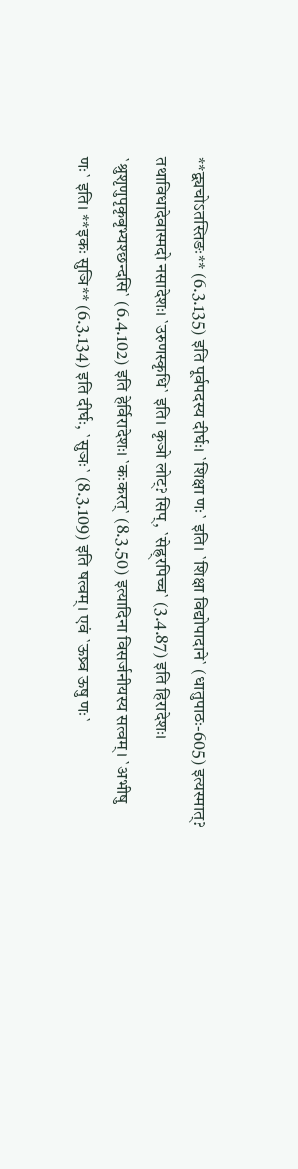**द्व्यचोऽतस्तिङः** (6.3.135) इति पूर्वपदस्य दीर्घः। `शिक्षा णः` इति। `शिक्षा विद्योपादाने` (धातुपाठः-605) इत्यस्मात्? तथाविधादेवास्मदो नसादेशः। `उरुणस्कृधि` इति। कृञो लोट्? सिप्, `सेह्र्रपिच्च` (3.4.87) इति हिरादेशः। `श्रुशृणुपृकृबृभ्यश्छन्दसि` (6.4.102) इति हेर्विरादेशः। `कःकरत्` (8.3.50) इत्यादिना विसर्जनीयस्य सत्वम्। `अभीषु णः` इति। **इकः सुञि** (6.3.134) इति दीर्घः, `सुञः` (8.3.109) इति षत्वम्। एवं `ऊष्र्व ऊषु णः`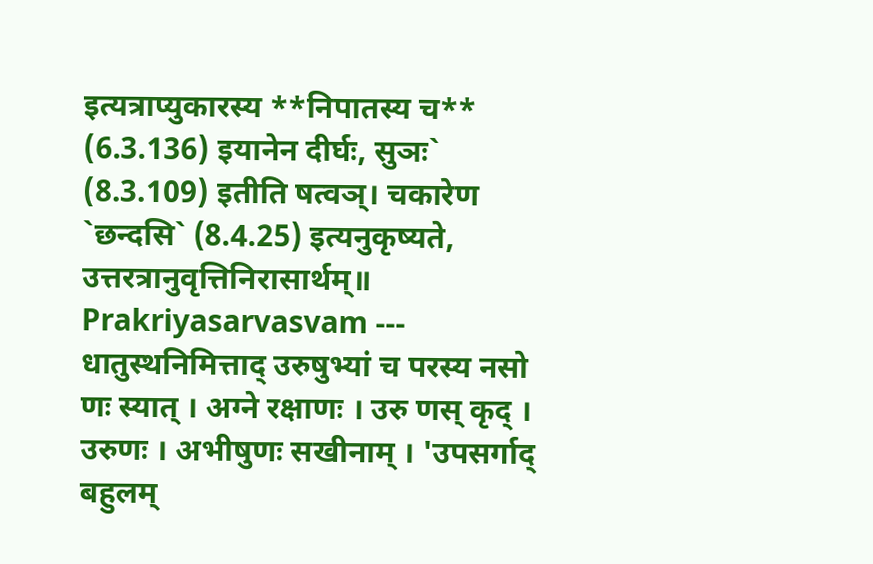इत्यत्राप्युकारस्य **निपातस्य च** (6.3.136) इयानेन दीर्घः, सुञः` (8.3.109) इतीति षत्वञ्। चकारेण `छन्दसि` (8.4.25) इत्यनुकृष्यते, उत्तरत्रानुवृत्तिनिरासार्थम्॥ Prakriyasarvasvam --- धातुस्थनिमित्ताद् उरुषुभ्यां च परस्य नसो णः स्यात् । अग्ने रक्षाणः । उरु णस् कृद् । उरुणः । अभीषुणः सखीनाम् । 'उपसर्गाद् बहुलम्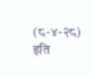(८-४-२८) इति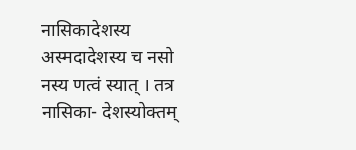नासिकादेशस्य अस्मदादेशस्य च नसो नस्य णत्वं स्यात् । तत्र नासिका- देशस्योक्तम्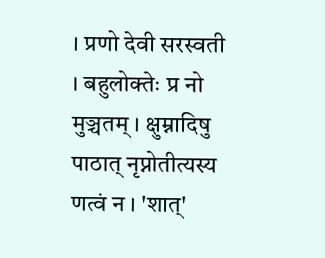। प्रणो देवी सरस्वती । बहुलोक्तेः प्र नो मुञ्चतम् । क्षुम्नादिषु पाठात् नृप्नोतीत्यस्य णत्वं न । 'शात्'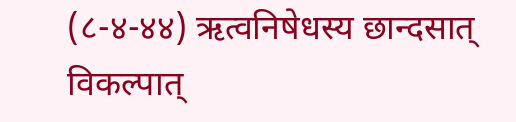(८-४-४४) ऋत्वनिषेधस्य छान्दसात् विकल्पात्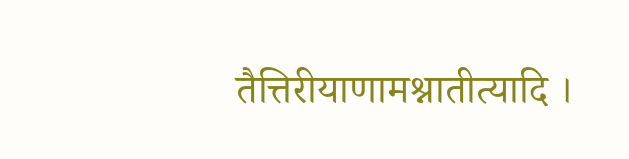तैत्तिरीयाणामश्नातीत्यादि ।